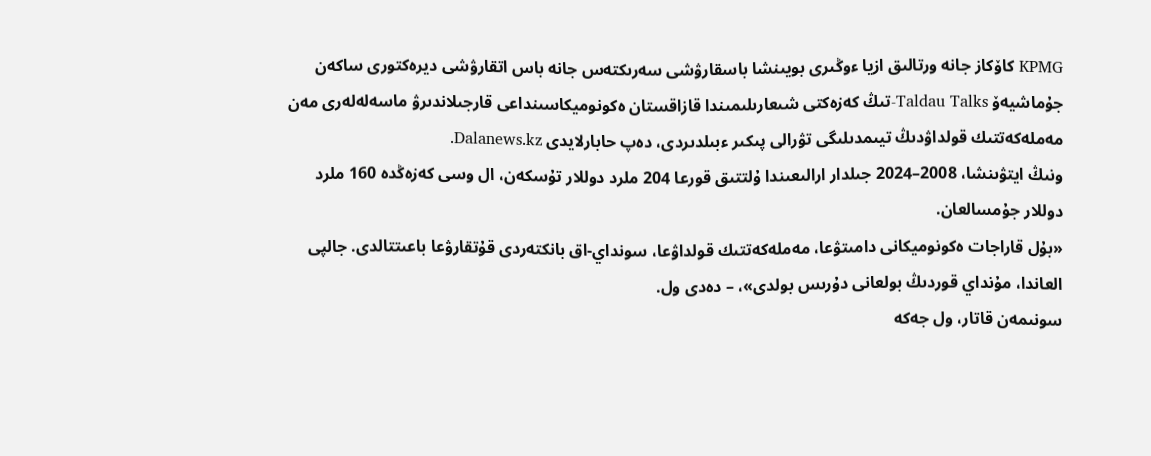KPMG كاۆكاز جانە ورتالىق ازيا ءوڭىرى بويىنشا باسقارۋشى سەرىكتەس جانە باس اتقارۋشى ديرەكتورى ساكەن جۇماشيەۆ Taldau Talks-تىڭ كەزەكتى شىعارىلىمىندا قازاقستان ەكونوميكاسىنداعى قارجىلاندىرۋ ماسەلەلەرى مەن مەملەكەتتىك قولداۋدىڭ تيىمدىلىگى تۋرالى پىكىر ءبىلدىردى، دەپ حابارلايدى Dalanews.kz.
ونىڭ ايتۋىنشا، 2008–2024 جىلدار ارالىعىندا ۇلتتىق قورعا 204 ملرد دوللار تۇسكەن، ال وسى كەزەڭدە 160 ملرد دوللار جۇمسالعان.
«بۇل قاراجات ەكونوميكانى دامىتۋعا، مەملەكەتتىك قولداۋعا، سونداي-اق بانكتەردى قۇتقارۋعا باعىتتالدى. جالپى العاندا، مۇنداي قوردىڭ بولعانى دۇرىس بولدى»، – دەدى ول.
سونىمەن قاتار، ول جەكە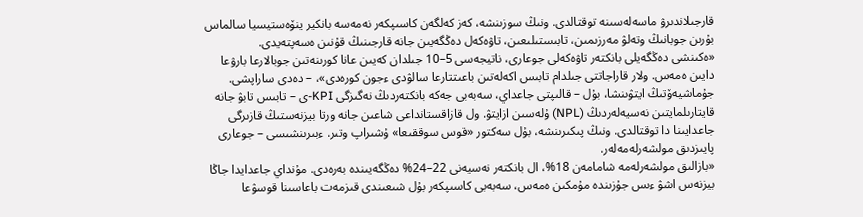قارجىلاندىرۋ ماسەلەسىنە توقتالدى. ونىڭ سوزىنشە، كەز كەلگەن كاسىپكەر نەمەسە بانكير ينۆەستيسيا سالماس بۇرىن جوبانىڭ وتەلۋ مەرزىمىن، تابىستىلىعىن، تاۋەكەل دەڭگەيىن جانە قارجىنىڭ قۇنىن ەسەپتەيدى.
«ەكىنشى دەڭگەيلى بانكتەر تاۋەكەلى جوعارى، ناتيجەسى 5–10 جىلدان كەيىن عانا كورىنەتىن جوبالارعا بارۋعا دايىن ەمەس. ولار قاراجاتتى جىلدام تابىس اكەلەتىن باعىتتارعا سالۋدى ءجون كورەدى»، – دەدى ساراپشى.
جۇماشيەۆتىڭ ايتۋىنشا، بۇل – قالىپتى جاعداي، سەبەبى جەكە بانكتەردىڭ نەگىزگى KPI-ى – تابىس تابۋ جانە قايتارىلمايتىن نەسيەلەردىڭ (NPL) ۇلەسىن ازايتۋ. ول قازاقستانداعى شاعىن جانە ورتا بيزنەستىڭ قازىرگى جاعدايىنا دا توقتالدى. ونىڭ پىكىرىنشە، بۇل سەكتور «قوس سوققىعا» ۇشىراپ وتىر. ءبىرىنشىسى – جوعارى پايىزدىق مولشەرلەمەلەر.
«بازالىق مولشەرلەمە شامامەن 18%، ال بانكتەر نەسيەنى 22–24% دەڭگەيىندە بەرەدى. مۇنداي جاعدايدا جاڭا بيزنەس اشۋ ءىس جۇزىندە مۇمكىن ەمەس، سەبەبى كاسىپكەر بۇل شىعىندى قىزمەت باعاسىنا قوسۋعا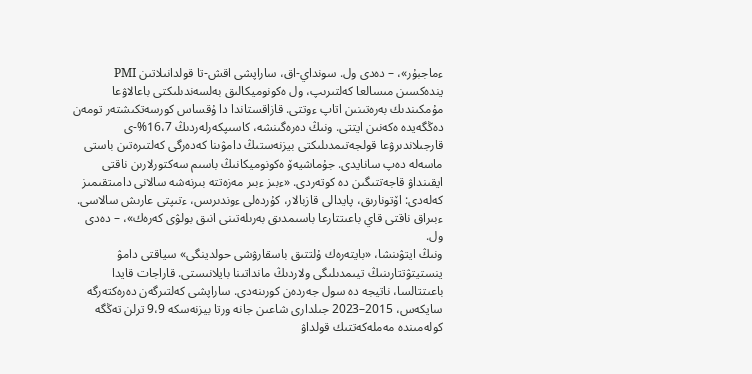ءماجبۇر»، – دەدى ول. سونداي-اق، ساراپشى اقش-تا قولدانىلاتىن PMI يندەكسىن مىسالعا كەلتىرىپ، ول ەكونوميكالىق بەلسەندىلىكتى باعالاۋعا مۇمكىندىك بەرەتىنىن اتاپ ءوتتى. قازاقستاندا دا ۇقساس كورسەتكىشتەر تومەن دەڭگەيدە ەكەنىن ايتتى. ونىڭ دەرەگىنشە، كاسىپكەرلەردىڭ 16،7%-ى قارجىلاندىرۋعا قولجەتىمدىلىكتى بيزنەستىڭ دامۋىنا كەدەرگى كەلتىرەتىن باستى ماسەلە دەپ سانايدى. جۇماشيەۆ ەكونوميكانىڭ باسىم سەكتورلارىن ناقتى ايقىنداۋ قاجەتتىگىن دە كوتەردى. «ءبىز ءبىر مەزەتتە بىرنەشە سالانى دامىتقىمىز كەلەدى: اۆتونارىق، پايدالى قازبالار، كۇردەلى ءوندىرىس، ءتىپتى عارىش سالاسى. ءبىراق ناقتى قاي باعىتتارعا باسىمدىق بەرىلەتىنى انىق بولۋى كەرەك»، – دەدى ول.
ونىڭ ايتۋىنشا، «بايتەرەك ۇلتتىق باسقارۋشى حولدينگى» سياقتى دامۋ ينستيتۋتتارىنىڭ تيىمدىلىگى ولاردىڭ مانداتىنا بايلانىستى. قاراجات قايدا باعىتتالسا، ناتيجە دە سول جەردەن كورىنەدى. ساراپشى كەلتىرگەن دەرەكتەرگە سايكەس، 2015–2023 جىلدارى شاعىن جانە ورتا بيزنەسكە 9،9 ترلن تەڭگە كولەمىندە مەملەكەتتىك قولداۋ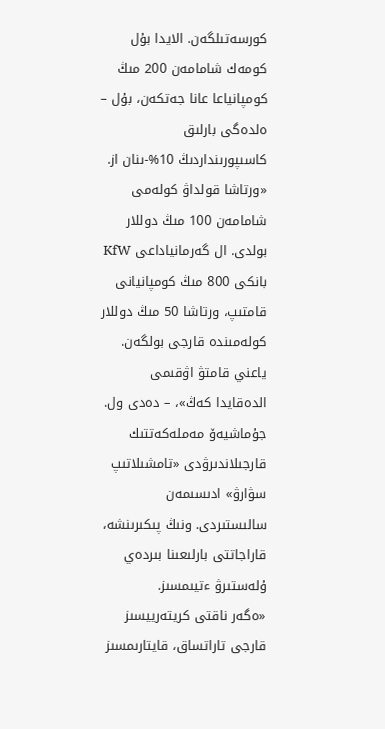كورسەتىلگەن. الايدا بۇل كومەك شامامەن 200 مىڭ كومپانياعا عانا جەتكەن، بۇل – ەلدەگى بارلىق كاسىپورىنداردىڭ 10%-ىنان از.
«ورتاشا قولداۋ كولەمى شامامەن 100 مىڭ دوللار بولدى. ال گەرمانياداعى KfW بانكى 800 مىڭ كومپانيانى قامتىپ، ورتاشا 50 مىڭ دوللار كولەمىندە قارجى بولگەن. ياعني قامتۋ اۋقىمى الدەقايدا كەڭ»، – دەدى ول.
جۇماشيەۆ مەملەكەتتىك قارجىلاندىرۋدى «تامشىلاتىپ سۋارۋ» ادىسىمەن سالىستىردى. ونىڭ پىكىرىنشە، قاراجاتتى بارلىعىنا بىردەي ۇلەستىرۋ ءتيىمسىز.
«ەگەر ناقتى كريتەرييسىز قارجى تاراتساق، قايتارىمسىز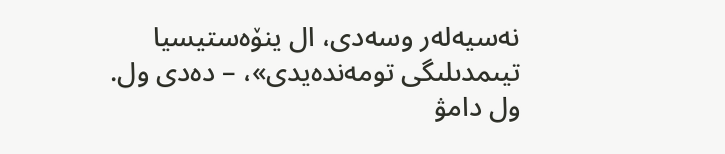نەسيەلەر وسەدى، ال ينۆەستيسيا تيىمدىلىگى تومەندەيدى»، – دەدى ول.
ول دامۋ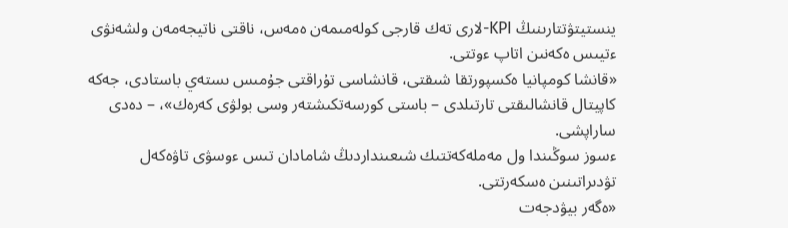ينستيتۋتتارىنىڭ KPI-لارى تەك قارجى كولەمىمەن ەمەس، ناقتى ناتيجەمەن ولشەنۋى ءتيىس ەكەنىن اتاپ ءوتتى.
«قانشا كومپانيا ەكسپورتقا شىقتى، قانشاسى تۇراقتى جۇمىس ىستەي باستادى، جەكە كاپيتال قانشالىقتى تارتىلدى – باستى كورسەتكىشتەر وسى بولۋى كەرەك»، – دەدى ساراپشى.
ءسوز سوڭىندا ول مەملەكەتتىك شىعىنداردىڭ شامادان تىس ءوسۋى تاۋەكەل تۋدىراتىنىن ەسكەرتتى.
«ەگەر بيۋدجەت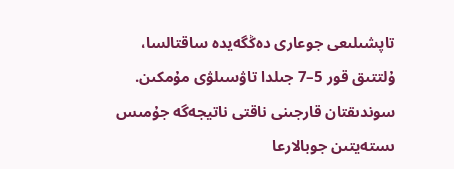تاپشىلىعى جوعارى دەڭگەيدە ساقتالسا، ۇلتتىق قور 5–7 جىلدا تاۋسىلۋى مۇمكىن. سوندىقتان قارجىنى ناقتى ناتيجەگە جۇمىس ىستەيتىن جوبالارعا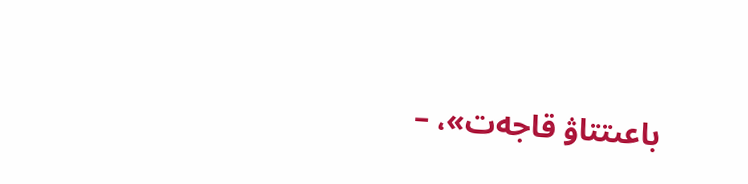باعىتتاۋ قاجەت»، –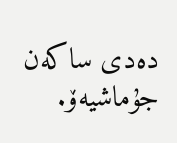دەدى ساكەن جۇماشيەۆ.